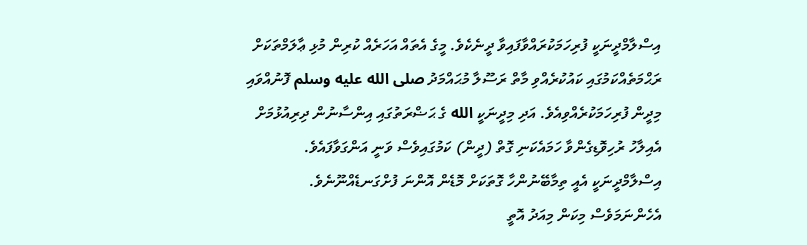އިސްލާމްދީނަކީ ފުރިހަމަކުރައްވާފައިވާ ދީނެކެވެ. މީގެ އެތައް އަހަރެއް ކުރިން މުޅި ޢާލަމްތަކަށް ރަޙްމަތެއްކަމުގައި ކައުކުރެއްވި މާތް ރަސޫލާ މުޙައްމަދު صلى الله عليه وسلم ފޮނުއްވައި މިދީން ފުރިހަމަކުރެއްވިއެވެ. އަދި މިދީނަކީ الله ގެ ޙަޟްރަތުގައި އިންސާނުން ދިރިއުޅުމަށް އެއިލާހު ރުހިވޮޑިގެންވާ ހަމައެކަނި ގޮތް (ދީން) ކަމުގައިވެސް ވަނީ އަންގަވާފައެވެ.
އިސްލާމްދީނަކީ އެއީ ތިމާބޭނުންހާ ގޮތަކަށް މޮޑެން އޮންނަ ފުށްގަނޑެއްނޫނެވެ. އެހެންނަމަވެސް މިކަން މިއަދު އޮތީ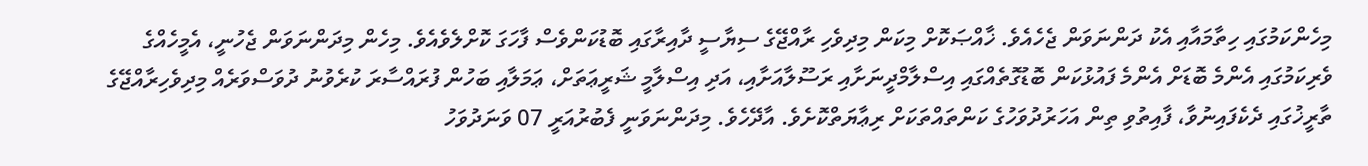މިހެންކަމުގައި ހިތާމައާއި އެކު ދަންނަވަން ޖެހެއެވެ. ޚާއްޞަކޮށް މިކަން މިދިވެހި ރާއްޖޭގެ ސިޔާސީ ދާއިރާގައި ބޮޑުކަންވެސް ފާހަގަ ކޮށްލެވެއެވެ. މިހެން މިދަންނަވަން ޖެހުނީ، އެމީހެއްގެ ވެރިކަމުގައި އެންމެ ބޮޑަށް އެންމެ ފައުޅުކަން ބޮޑުގޮތެއްގައި އިސްލާމްދީނަށާއި ރަސޫލާއަށާއި، އަދި އިސްލާމީ ޝަރީޢަތަށް، ޢަމަލާއި ބަހުން ފުރައްސާރަ ކުރެވުނު ދުވަސްވަރެއް މިދިވެހިރާއްޖޭގެ ތާރީޚުގައި ދެކެފައިނުވާ، ފާއިތުވި ތިން އަހަރުދުވަހުގެ ކަންތައްތަކަށް ރިޢާޔަތްކޮށެވެ. އާދޭހެވެ. މިދަންނަވަނީ ފެބުރުއަރީ 07 ވަނަދުވަހު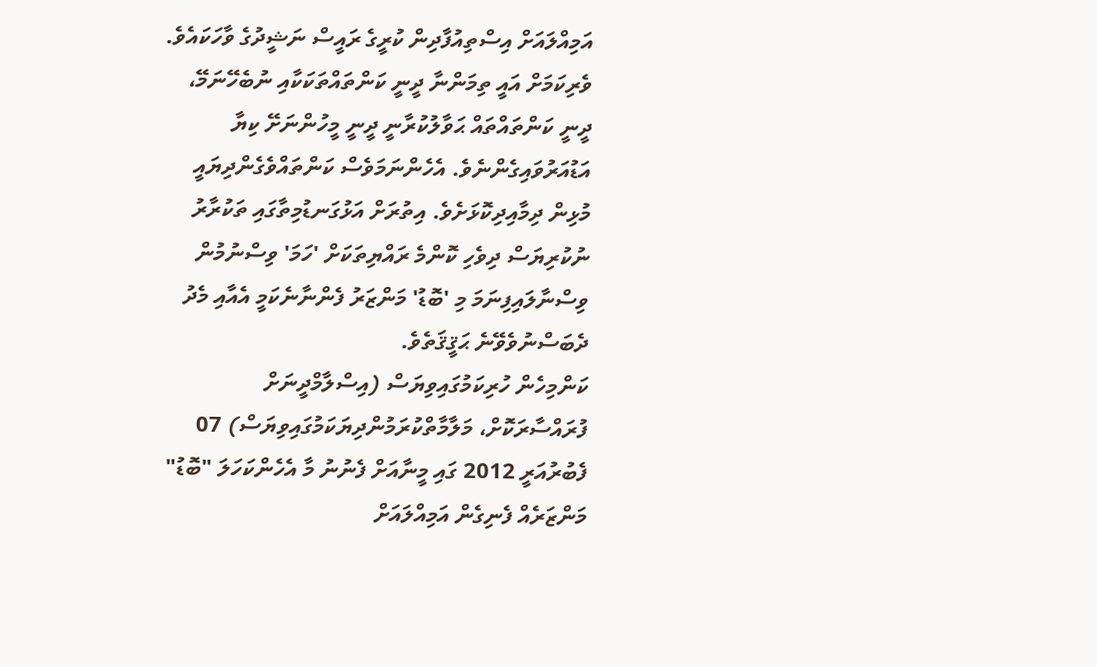އަމިއްލައަށް އިސްތިއުފާދިން ކުރީގެ ރައީސް ނަޝީދުގެ ވާހަކައެވެ.
ވެރިކަމަށް އައީ ތިމަންނާ ދީނީ ކަންތައްތަކަކާއި ނުބެހޭނަމޭ، ދީނީ ކަންތައްތައް ޙަވާލުކުރާނީ ދީނީ މީހުންނަށޭ ކިޔާ އަޑުއަރުވައިގެންނެވެ. އެހެންނަމަވެސް ކަންތައްވެގެންދިޔައީ މުޅިން ދިމާއިދިކޮޅަށެވެ. އިތުރަށް އަޅުގަނޑުމިތާގައި ތަކުރާރު ނުކުރިޔަސް ދިވެހި ކޮންމެ ރައްޔިތަކަށް 'ހަމަ' ވިސްނުމުން ވިސްނާލައިފިނަމަ މި 'ބޮޑު' މަންޒަރު ފެންނާނެކަމީ އެއާއި މެދު ދެބަސްނުވެވޭނެ ޙަޤީޤަތެވެ.
ކަންމިހެން ހުރިކަމުގައިވިޔަސް (އިސްލާމްދީނަށް ފުރައްސާރަކޮށް، މަލާމާތްކުރަމުންދިޔަކަމުގައިވިޔަސް) 07 ފެބުރުއަރީ 2012 ގައި މީނާއަށް ފެނުނު މާ އެހެންކަހަލަ "ބޮޑު" މަންޒަރެއް ފެނިގެން އަމިއްލައަށް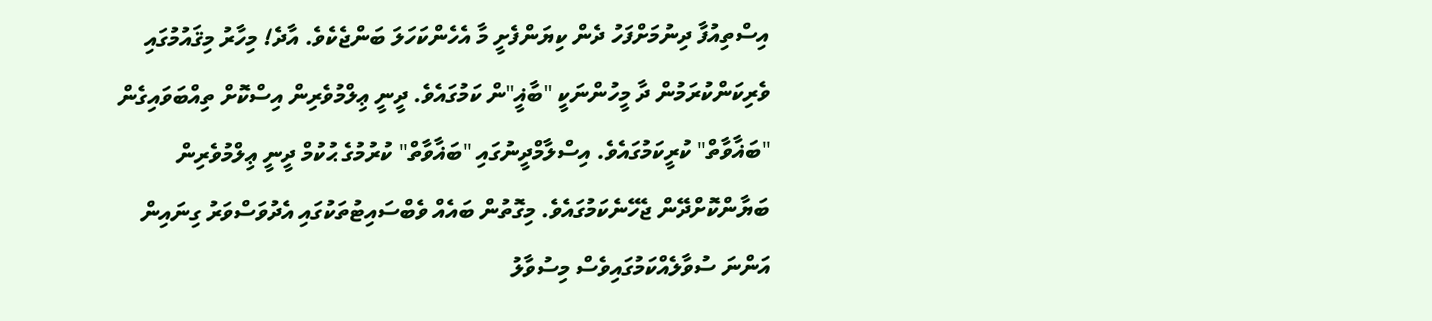އިސްތިއުފާ ދިނުމަށްފަހު ދެން ކިޔަންފެށީ މާ އެހެންކަހަލަ ބަންޖެކެވެ. އާދެ! މިހާރު މިޤައުމުގައި ވެރިކަންކުރަމުން ދާ މީހުންނަކީ "ބާޣީ"ން ކަމުގައެވެ. ދީނީ ޢިލްމުވެރިން އިސްކޮށް ތިއްބަވައިގެން "ބަޣާވާތް" ކުރީކަމުގައެވެ. އިސްލާމްދީނުގައި "ބަޣާވާތް" ކުރުމުގެ ޙުކުމް ދީނީ ޢިލްމުވެރިން ބަޔާންކޮށްދޭން ޖެހޭނެކަމުގައެވެ. މިގޮތުން ބައެއް ވެބްސައިޓުތަކުގައި އެދުވަސްވަރު ގިނައިން އަންނަ ސުވާލެއްކަމުގައިވެސް މިސުވާލު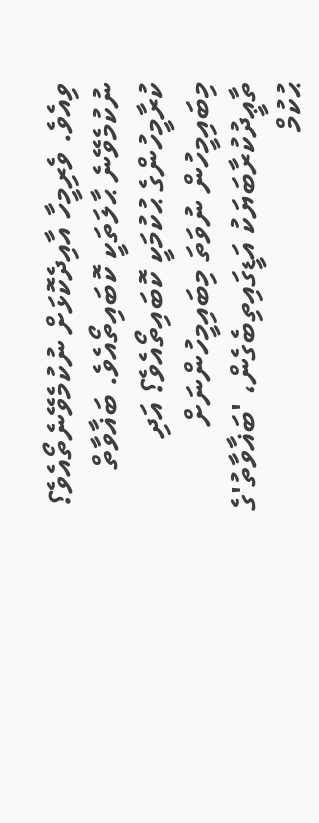ވިއެވެ. ވެރިމީހާ އާއިދެކޮޅަށް ނުކުމެވޭނެތޯއެވެ؟ ނުކުމެވޭނެ ޙާލަތަކީ ކޮބައިތޯއެވެ. ބަޣާވާތް ކުރާމީހުންގެ ޙުކުމަކީ ކޮބައިތޯއެވެ؟ އަދި މިބައިމީހުން ނުވަތަ މިބައިމީހުންނަށް ތާޢީދުކުރާބަޔަކު އަޑީގައިތިބެގެން، 'ބަޣާވާތު'ގެ ޙުކުމް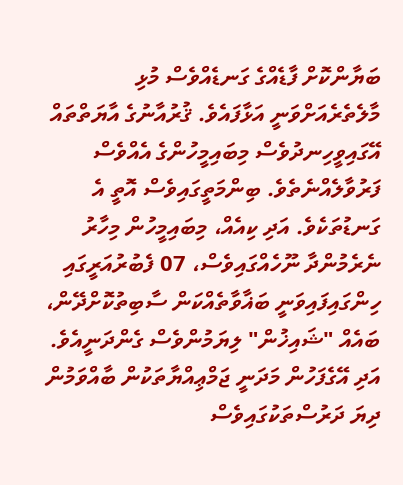ބަޔާންކޮށް ފާޑެއްގެ ގަނޑެއްވެސް މުޅި މާލެތެރެއަށްވަނީ އަޅާފައެވެ. ޤުރުއާނުގެ އާޔަތްތައް އޭގައިވީހިނދުވެސް މިބައިމީހުންގެ އެއްވެސް ފަރުވާލެއްނެތެވެ. ބިންމަތީގައިވެސް އޮތީ އެ ގަނޑުތަކެވެ. އަދި ކިއެއް، މިބައިމީހުން މިހާރު ނެރެމުންދާ ނޫހެއްގައިވެސް، 07 ފެބުރުއަރީގައި ހިންގައިފައިވަނީ ބަޣާވާތެއްކަން ސާބިތުކޮށްދޭން، ބައެއް "ޝައިޚުން" ލިޔަމުންވެސް ގެންދަނީއެވެ. އަދި އޭގެފަހުން މަދަނީ ޖަމްޢިއްޔާތަކުން ބާއްވަމުން ދިޔަ ދަރުސްތަކުގައިވެސް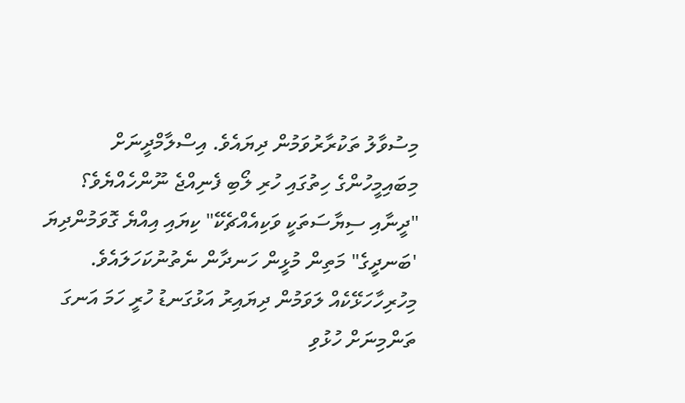މިސުވާލު ތަކުރާރުވަމުން ދިޔައެވެ. އިސްލާމްދީނަށް މިބައިމީހުންގެ ހިތުގައި ހުރި ލޯބި ފެނިއްޖެ ނޫންހެއްޔެވެ؟ "ދީނާއި ސިޔާސަތަކީ ވަކިއެއްޗެކޭ" ކިޔައި އިއްޔެ ގޮވަމުންދިޔަ 'ބަނދީގެ" މަތިން މުޅީން ހަނދާން ނެތުނުކަހަލައެވެ.
މިހުރިހާހަޅޭކެއް ލަވަމުން ދިޔައިރު އަޅުގަނޑު ހުރީ ހަމަ އަނގަ ތަންމިނަށް ހުޅުވި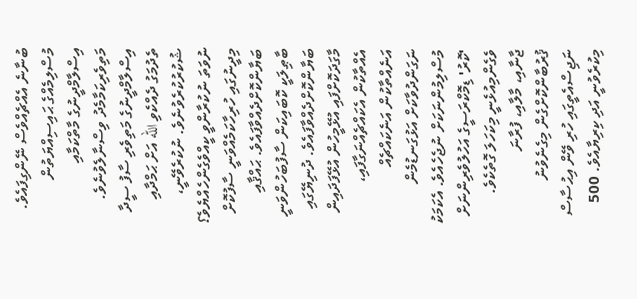ބުނާނެ އެއްޗެއްވެސް ނޭންގިފައެވެ. މުސްލިމެއްގެ ޙައިސިއްޔަތުން އިސްލާމްދީނުގެ މާތްކަމާއި މަތިވެރިކަމާމެދު ވިސްނާލެވުނެވެ. އިސްލާމްދީނުގެ މަތިވެރި ސާފު ސީދާ ތެދުމަގު ދެއްކެވި الله އަށް ޙަމްދާއި ޝުކުރުކުރެވުނެވެ. ނުކުރެވޭނީ، ނުވަތަ ނުކުރާންވީ ކީއްވެގެންހެއްޔެވެ؟ މިދީނުގައި ހުރިހާކަމެއްވަނީ ސާފުކޮށް ބަޔާންކޮށްދެއްވާފައެވެ. ޙައްޤާއި ބާޠިލަކީ ކޮބައިކަން ސާފުބަހުންވަނީ ބަޔާންކޮށްދެއްވާފައެވެ. ދުނިޔޭގައި މާގަދަކޮށްފައި އުޅޭމީހުން އުޅޭފަދައިން އެއްތާކުން އެކައްޗެއްނަގާފައި، އަނެއްތާކުން އަނެކައްޗެއް ނަގަންދުވާކަށް އަޅުގަނޑުމެން މުސްލިމުންނަކަށް ނުޖެހެއެވެ. އެކަމަކު 'ކޮރު' ޑިމޮކްރަސީގެ އަހުލުވެރިންނަށް ވެގެންމިއުޅެނީ މިކަހަލަ ގޮތެކެވެ. ޖާނާއި، މާލާއި، ފުރާނަ ޤުރުބާންކޮށްގެން މިގެނެވުނު ނަޖިސްއެތީގައި ހުރި ވޭން އިޙުސާސް މިކުރެވުނީ އަދި ކިރިޔާއެވެ. 500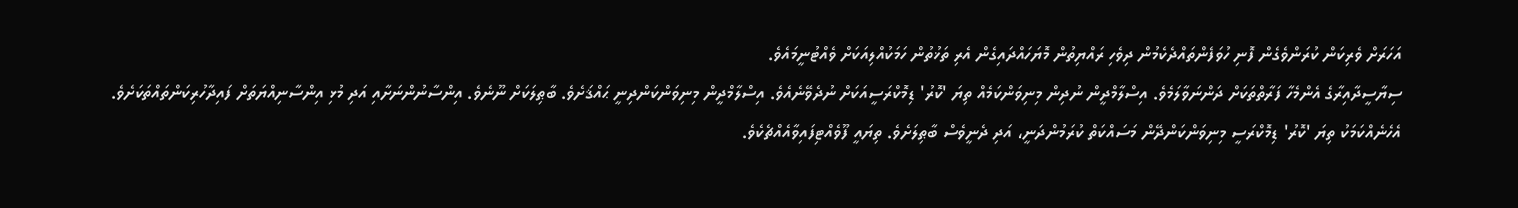އަހަރަށް ވެރިކަން ކުރަންވެގެން ފޮނި ހުވަފެންތައްދެކެމުން ދިވެހި ރައްޔިތުން މޮޔަހައްދައިގެން އެރި ތަޚުތުން ހަމަކުއްލިއަކަށް ވެއްޓުނީމައެވެ.
ސިޔާސީދާއިރާގެ އެންމެހާ ފަރާތްތަކަށް ދަންނަވާލަމެވެ. އިސްލާމްދީން ނުދިން މިނިވަންކަމެއް ތިޔަ 'ކޮރު' ޑިމޮކްރަސީއަކަށް ނުދެވޭނެއެވެ. އިސްލާމްދީން މިނިވަންކަންދިނީ ޙައްޤަށެވެ. ބާޠިލަކަށް ނޫނެވެ. އިންސާނުންނަށާއި އަދި މުޅި އިންސާނިއްޔަތަށް ފައިދާހުރިކަންތައްތަކަށެވެ. އެހެނެއްކަމަކު ތިޔަ 'ކޮރު' ޑިމޮކްރަސީ މިނިވަންކަންދޭން މަސައްކަތް ކުރަމުންދަނީ، އަދި ދެނީވެސް ބާޠިލަށެވެ. ތިޔައީ ފޫވެއްޓިފައިވާއެއްޗެކެވެ.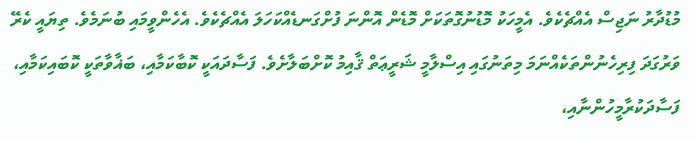މުޑުދާރު ނަޖިސް އެއްޗެކެވެ. އެމީހަކު މޮޑުނުގޮތަކަށް މޮޑެން އޮންނަ ފުށްގަނޑެއްކަހަލަ އެއްޗެކެވެ. އެހެންވީމައި ބުނަމެވެ. ތިޔައީ ކެރޭ ވަރުގަދަ ފިރިހެނުންތަކެއްނަމަ މިތަނުގައި އިސްލާމީ ޝަރީޢަތް ޤާއިމު ކޮށްބަލާށެވެ. ފަސާދައަކީ ކޮބާކަމާއި، ބަޣާވާތަކީ ކޮބައިކަމާއި، ފަސާދަކުރާމީހުންނާއި،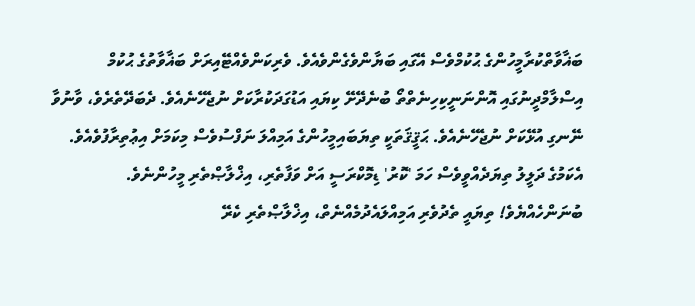ބަޣާވާތްކުރާމީހުންގެ ޙުކުމްވެސް އޭގައި ބަޔާންވެގެންވެއެވެ. ވެރިކަންވެއްޓޭއިރަށް ބަޣާވާތުގެ ޙުކުމް އިސްލާމްދީނުގައި އޮންނަނީކިހިނެތްތޯ ބުނެދޭށޭ ކިޔައި އަޑުގަދަކުރާކަށް ނުޖެހޭނެއެވެ. ދެބަދޭތެރެވެ، ވާނުވާ ނޭނގި އުޅޭކަށް ނުޖެހޭނެއެވެ. ޙަޤީޤަތަކީ ތިޔަބައިމީހުންގެ އަމިއްލަ ނަފްސުވެސް މިކަމަށް އިޢުތިރާފުވެއެވެ. އެކަމުގެ ދަލީލު ތިޔަދެއްވީވެސް ހަމަ 'ކޮރު' ޑިމޮކްރަސީ އަށް ވަފާތެރި، އިޚްލާޞްތެރި މީހުންނެވެ.
ބުނަންހެއްޔެވެ! ތިޔައީ ތެދުވެރި އަމިއްލައެދުމެއްނެތް، އިޚްލާޞްތެރި ކެރޭ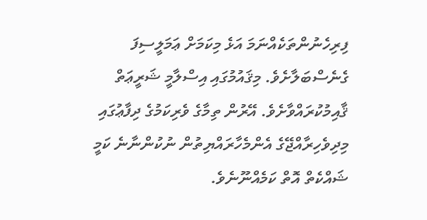ފިރިހެނުންތަކެއްނަމަ އަޅެ މިކަމަށް ޢަމަލީސިފަ ގެނެސްބަލާށެވެ. މިޤައުމުގައި އިސްލާމީ ޝަރީޢަތް ޤާއިމުކުރައްވާށެވެ. އޭރުން ތިމާގެ ވެރިކަމުގެ ދިފާޢުގައި މިދިވެހިރާއްޖޭގެ އެންމެހާރައްޔިތުން ނުކުންނާނެ ކަމީ ޝައްކެތް އޮތް ކަމެއްނޫނެވެ.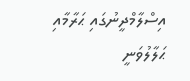އިސްލާމްދީނުގައި ޙަރާމާއި ޙަލާލުވަނީ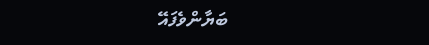ބަޔާންވެފައޭ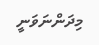މިދަންނަވަނީ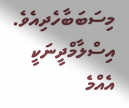މިސަބަބާހެދިއެވެ. އިސްލާމްދީނަކީ އެއްމެ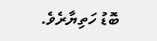ބޮޑު ހަތިޔާރެވެ.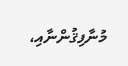މުނާފިޤުންނާއި،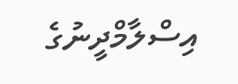އިސްލާމްދީނުގެ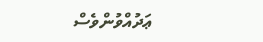ޢަދުއްވުންވެސް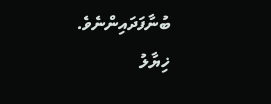ބުނާފަދައިންނެވެ.
ޚިޔާލު